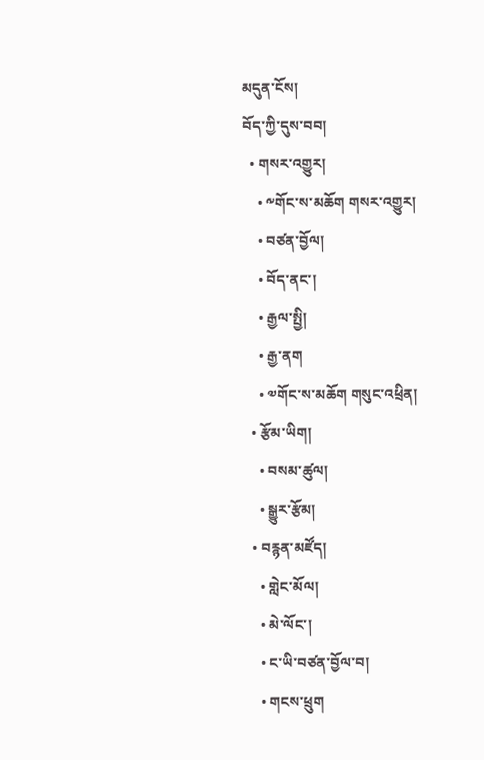མདུན་ངོས།
བོད་ཀྱི་དུས་བབ།
  • གསར་འགྱུར།
    • ༸གོང་ས་མཆོག གསར་འགྱུར།
    • བཙན་བྱོལ།
    • བོད་ནང་།
    • རྒྱལ་སྤྱི།
    • རྒྱ་ནག
    • ༧གོང་ས་མཆོག གསུང་འཕྲིན།
  • རྩོམ་ཡིག།
    • བསམ་ཚུལ།
    • སྒྱུར་རྩོམ།
  • བརྙན་མཛོད།
    • གླེང་མོལ།
    • མེ་ལོང་།
    • ང་ཡི་བཙན་བྱོལ་བ།
    • གངས་ཕྲུག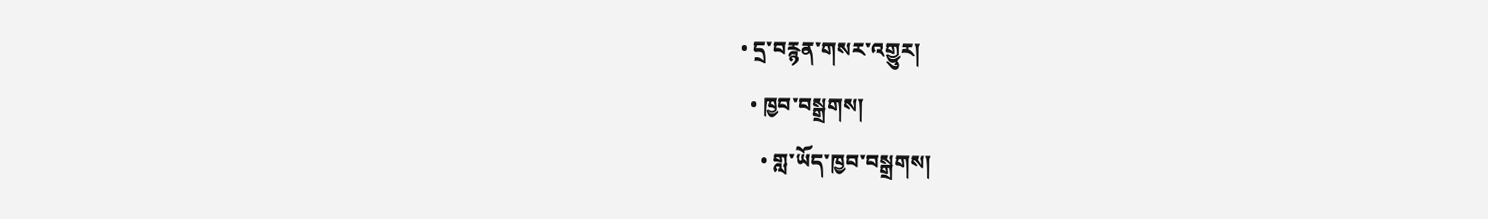• དྲ་བརྙན་གསར་འགྱུར།
  • ཁྱབ་བསྒྲགས།
    • གླ་ཡོད་ཁྱབ་བསྒྲགས།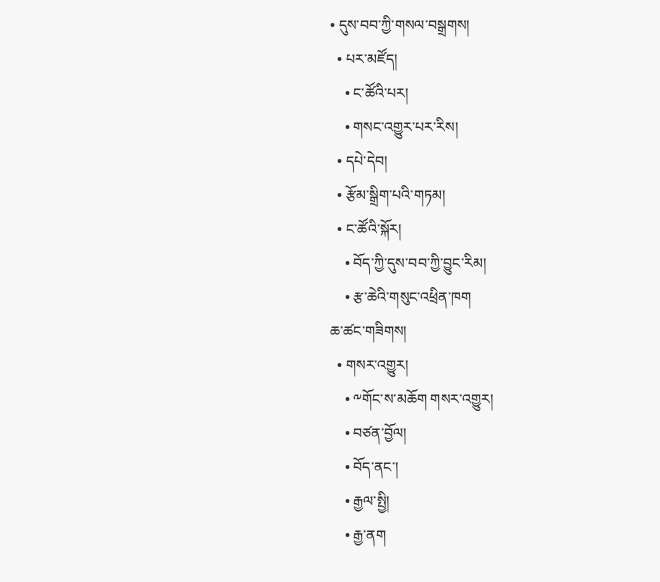• དུས་བབ་ཀྱི་གསལ་བསྒྲགས།
  • པར་མཛོད།
    • ང་ཚོའི་པར།
    • གསང་འགྱུར་པར་རིས།
  • དཔེ་དེབ།
  • རྩོམ་སྒྲིག་པའི་གཏམ།
  • ང་ཚོའི་སྐོར།
    • བོད་ཀྱི་དུས་བབ་ཀྱི་བྱུང་རིམ།
    • རྩ་ཆེའི་གསུང་འཕྲིན་ཁག
ཆ་ཚང་གཟིགས།
  • གསར་འགྱུར།
    • ༸གོང་ས་མཆོག གསར་འགྱུར།
    • བཙན་བྱོལ།
    • བོད་ནང་།
    • རྒྱལ་སྤྱི།
    • རྒྱ་ནག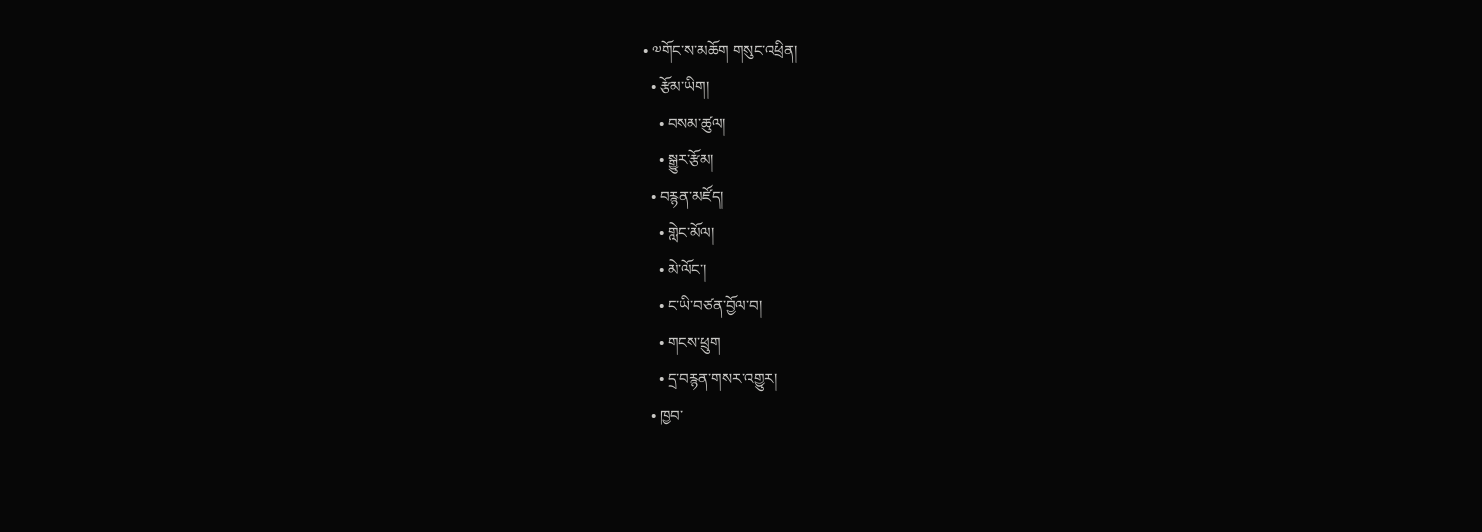• ༧གོང་ས་མཆོག གསུང་འཕྲིན།
  • རྩོམ་ཡིག།
    • བསམ་ཚུལ།
    • སྒྱུར་རྩོམ།
  • བརྙན་མཛོད།
    • གླེང་མོལ།
    • མེ་ལོང་།
    • ང་ཡི་བཙན་བྱོལ་བ།
    • གངས་ཕྲུག
    • དྲ་བརྙན་གསར་འགྱུར།
  • ཁྱབ་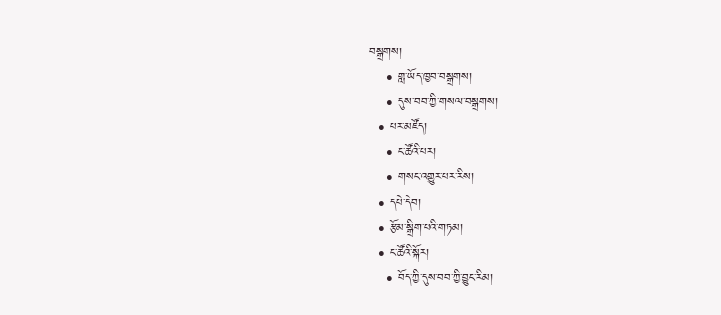བསྒྲགས།
    • གླ་ཡོད་ཁྱབ་བསྒྲགས།
    • དུས་བབ་ཀྱི་གསལ་བསྒྲགས།
  • པར་མཛོད།
    • ང་ཚོའི་པར།
    • གསང་འགྱུར་པར་རིས།
  • དཔེ་དེབ།
  • རྩོམ་སྒྲིག་པའི་གཏམ།
  • ང་ཚོའི་སྐོར།
    • བོད་ཀྱི་དུས་བབ་ཀྱི་བྱུང་རིམ།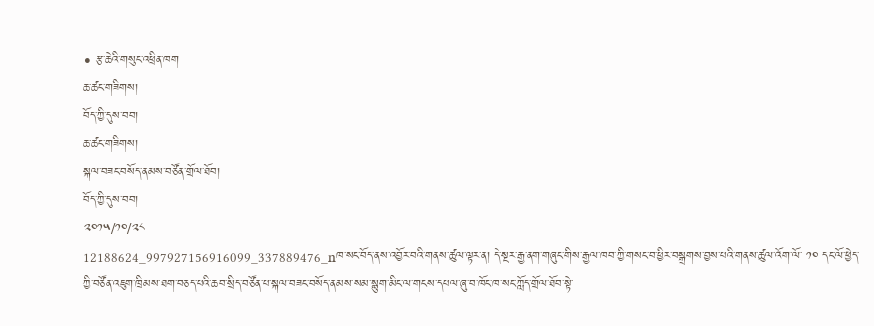• རྩ་ཆེའི་གསུང་འཕྲིན་ཁག
ཆ་ཚང་གཟིགས།
བོད་ཀྱི་དུས་བབ།
ཆ་ཚང་གཟིགས།
སྐལ་བཟང་བསོད་ནམས་བཙོན་གྲོལ་ཐོབ།
བོད་ཀྱི་དུས་བབ།
༢༠༡༥/༡༠/༢༨
12188624_997927156916099_337889476_nཁ་སང་བོད་ནས་འབྱོར་བའི་གནས་ཚུལ་ལྟར་ན། དེ་སྔར་རྒྱ་ནག་གཞུང་གིས་རྒྱལ་ཁབ་ཀྱི་གསང་བ་ཕྱིར་བསྒྲགས་བྱས་པའི་གནས་ཚུལ་འོག་ལོ་ ༡༠ དང་ལོ་ཕྱེད་ཀྱི་བཙོན་འཇུག་ཁྲིམས་ཐག་བཅད་པའི་ཆབ་སྲིད་བཙོན་པ་སྐལ་བཟང་བསོད་ནམས་སམ་སྙུག་མིང་ལ་གངས་དཔལ་ཞུ་བ་ཁོང་ཁ་སང་ཀློད་གྲོལ་ཐོབ་སྟེ་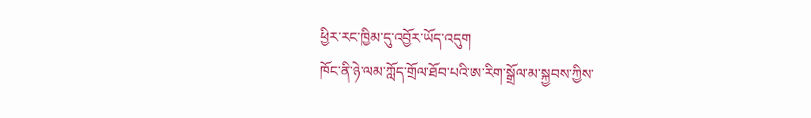ཕྱིར་རང་ཁྱིམ་དུ་འབྱོར་ཡོད་འདུག
ཁོང་ནི་ཉེ་ལམ་ཀློད་གྲོལ་ཐོབ་པའི་ཨ་རིག་སྒྲོལ་མ་སྐྱབས་ཀྱིས་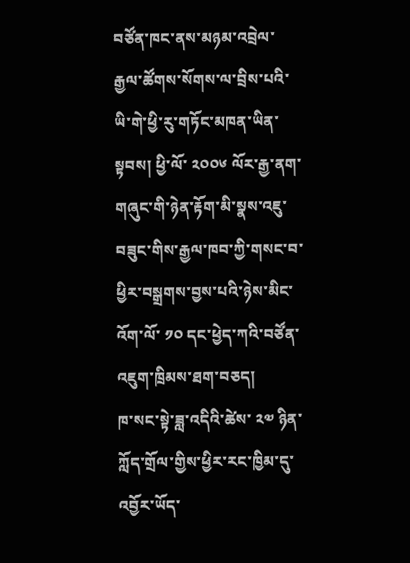བཙོན་ཁང་ནས་མཉམ་འབྲེལ་རྒྱལ་ཚོགས་སོགས་ལ་བྲིས་པའི་ཡི་གེ་ཕྱི་རུ་གཏོང་མཁན་ཡིན་སྟབས། ཕྱི་ལོ་ ༢༠༠༦ ལོར་རྒྱ་ནག་གཞུང་གི་ཉེན་རྟོག་མི་སྣས་འཇུ་བཟུང་གིས་རྒྱལ་ཁབ་ཀྱི་གསང་བ་ཕྱིར་བསྒྲགས་བྱས་པའི་ཉེས་མིང་འོག་ལོ་ ༡༠ དང་ཕྱེད་ཀའི་བཙོན་འཇུག་ཁྲིམས་ཐག་བཅད།
ཁ་སང་སྟེ་ཟླ་འདིའི་ཚེས་ ༢༧ ཉིན་ཀློད་གྲོལ་གྱིས་ཕྱིར་རང་ཁྱིམ་དུ་འབྱོར་ཡོད་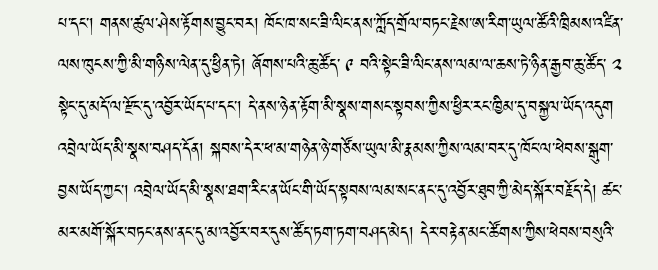པ་དང་། གནས་ཚུལ་ཤེས་རྟོགས་བྱུང་བར། ཁོང་ཁ་སང་ཟི་ལིང་ནས་ཀློད་གྲོལ་བཏང་རྗེས་ཨ་རིག་ཡུལ་ཚོའི་ཁྲིམས་འཛིན་ལས་ཁུངས་ཀྱི་མི་གཉིས་ལེན་དུ་ཕྱིན་ཏེ། ཞོགས་པའི་ཆུ་ཚོད་ ༩ བའི་སྟེང་ཟི་ལིང་ནས་ལམ་ལ་ཆས་ཏེ་ཉིན་རྒྱབ་ཆུ་ཚོད་ ༢ སྟེང་དུ་མདོ་ལ་རྫོང་དུ་འབྱོར་ཡོད་པ་དང་། དེ་ནས་ཉེན་རྟོག་མི་སྣས་གསང་སྟབས་ཀྱིས་ཕྱིར་རང་ཁྱིམ་དུ་བསྐྱལ་ཡོད་འདུག
འབྲེལ་ཡོད་མི་སྣས་བཤད་དོན། སྐབས་དེར་ཕ་མ་གཉེན་ཉེ་གཙོས་ཡུལ་མི་རྣམས་ཀྱིས་ལམ་བར་དུ་ཁོང་ལ་ཕེབས་སྒུག་བྱས་ཡོད་ཀྱང་། འབྲེལ་ཡོད་མི་སྣས་ཐག་རིང་ན་ཡོང་གི་ཡོད་སྟབས་ལམ་སང་ནང་དུ་འབྱོར་ཐུབ་ཀྱི་མེད་སྐོར་བརྗོད་དེ། ཚང་མར་མགོ་སྐོར་བཏང་ནས་ནང་དུ་མ་འབྱོར་བར་དུས་ཚོད་ཏག་ཏག་བཤད་མེད། དེར་བརྟེན་མང་ཚོགས་ཀྱིས་ཕེབས་བསུའི་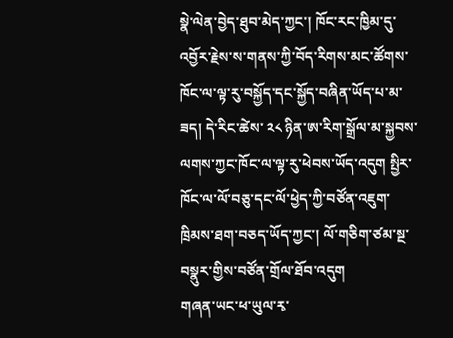སྣེ་ལེན་བྱེད་ཐུབ་མེད་ཀྱང་། ཁོང་རང་ཁྱིམ་དུ་འབྱོར་རྗེས་ས་གནས་ཀྱི་བོད་རིགས་མང་ཚོགས་ཁོང་ལ་ལྟ་རུ་བསྐྱོད་དང་སྐྱོད་བཞིན་ཡོད་པ་མ་ཟད། དེ་རིང་ཚེས་ ༢༨ ཉིན་ཨ་རིག་སྒྲོལ་མ་སྐྱབས་ལགས་ཀྱང་ཁོང་ལ་ལྟ་རུ་ཕེབས་ཡོད་འདུག སྤྱིར་ཁོང་ལ་ལོ་བཅུ་དང་ལོ་ཕྱེད་ཀྱི་བཙོན་འཇུག་ཁྲིམས་ཐག་བཅད་ཡོད་ཀྱང་། ལོ་གཅིག་ཙམ་སྔ་བསྣུར་གྱིས་བཙོན་གྲོལ་ཐོབ་འདུག
གཞན་ཡང་ཕ་ཡུལ་རྭ་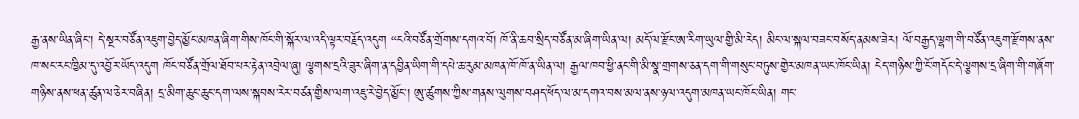རྒྱ་ནས་ཡིན་ཞིང་། དེ་སྔར་བཙོན་འཇུག་བྱེད་མྱོང་མཁན་ཞིག་གིས་ཁོང་གི་སྐོར་ལ་འདི་ལྟར་བརྗོད་འདུག “ངའི་བཙོན་གྲོགས་དགའ་བོ། ཁོ་ནི་ཆབ་སྲིད་བཙོན་མ་ཞིག་ཡིན་ལ། མདོ་ལ་རྫོང་ཨ་རིག་ཡུལ་གྱི་མི་རེད། མིང་ལ་སྐལ་བཟང་བསོད་ནམས་ཟེར། ལོ་བརྒྱད་ལྷག་གི་བཙོན་འཇུག་རྫོགས་ནས་ཁ་སང་རང་ཁྱིམ་དུ་འབྱོར་ཡོད་འདུག ཁོང་བཙོན་གྲོལ་ཐོབ་པར་རྟེན་འབྲེལ་ཞུ། ལྕགས་དྲའི་ཟུར་ཞིག་ན་དབྱིན་ཡིག་གི་དཔེ་ཆ་རུམ་མཁན་ཁོ་ཁོ་ན་ཡིན་ལ། རྒྱལ་ཁབ་ཕྱི་ནང་གི་མི་སྣ་གྲགས་ཅན་དག་གི་གསུང་བཏུས་གྱེར་མཁན་ཡང་ཁོང་ཡིན། ངེད་གཉིས་ཀྱི་ངོ་གདོང་དེ་ལྕགས་དྲ་ཞིག་གི་གཞོག་གཉིས་ནས་ཕན་ཚུན་ལ་ཅེར་བཞིན། དྲ་མིག་ཆུང་ཆུང་དག་ལས་སྐབས་རེར་བཙན་གྱིས་ལག་འཇུ་རེ་བྱེད་མྱོང་། ཨུ་ཚུགས་ཀྱིས་གནས་ལུགས་བཤད་ཕོད་ལ་མ་དགའ་བས་མལ་ནས་ཉལ་འདུག་མཁན་ཡང་ཁོང་ཡིན། གང་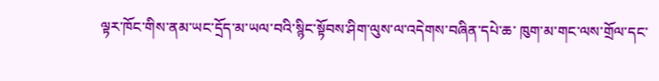ལྟར་ཁོང་གིས་ནམ་ཡང་དྲོད་མ་ཡལ་བའི་སྙིང་སྟོབས་ཤིག་ལུས་ལ་འདེགས་བཞིན་དཔེ་ཆ་ ཁུག་མ་གང་ལས་གྲོལ་དང་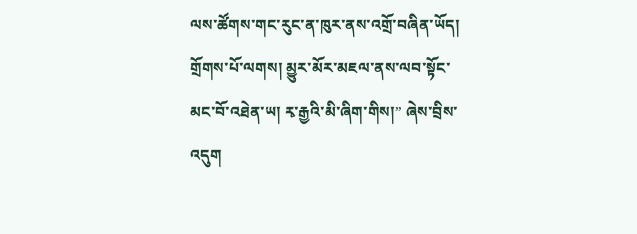ལས་ཚོགས་གང་རུང་ན་ཁུར་ནས་འགྲོ་བཞིན་ཡོད། གྲོགས་པོ་ལགས། མྱུར་མོར་མཇལ་ནས་ལབ་སྟོང་མང་བོ་འཐེན་ཡ། རྭ་རྒྱའི་མི་ཞིག་གིས།” ཞེས་བྲིས་འདུག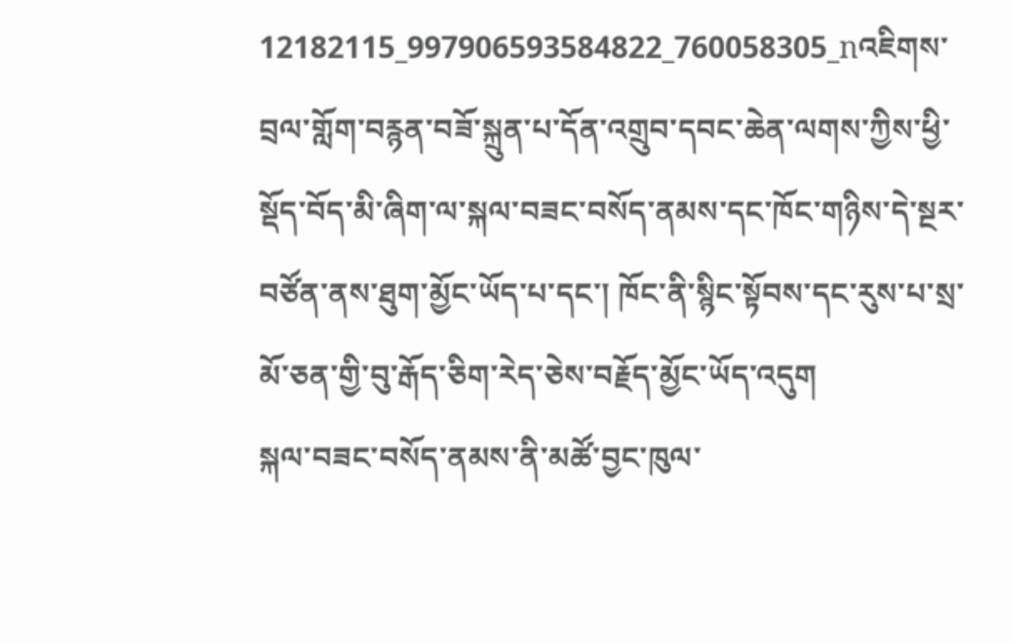12182115_997906593584822_760058305_nའཇིགས་བྲལ་གློག་བརྙན་བཟོ་སྐྲུན་པ་དོན་འགྲུབ་དབང་ཆེན་ལགས་ཀྱིས་ཕྱི་སྡོད་བོད་མི་ཞིག་ལ་སྐལ་བཟང་བསོད་ནམས་དང་ཁོང་གཉིས་དེ་སྔར་བཙོན་ནས་ཐུག་མྱོང་ཡོད་པ་དང་། ཁོང་ནི་སྙིང་སྟོབས་དང་རུས་པ་སྲ་མོ་ཅན་གྱི་བུ་རྒོད་ཅིག་རེད་ཅེས་བརྗོད་མྱོང་ཡོད་འདུག
སྐལ་བཟང་བསོད་ནམས་ནི་མཚོ་བྱང་ཁུལ་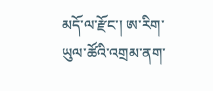མདོ་ལ་རྫོང་། ཨ་རིག་ཡུལ་ཚོའི་འགྲམ་ནག་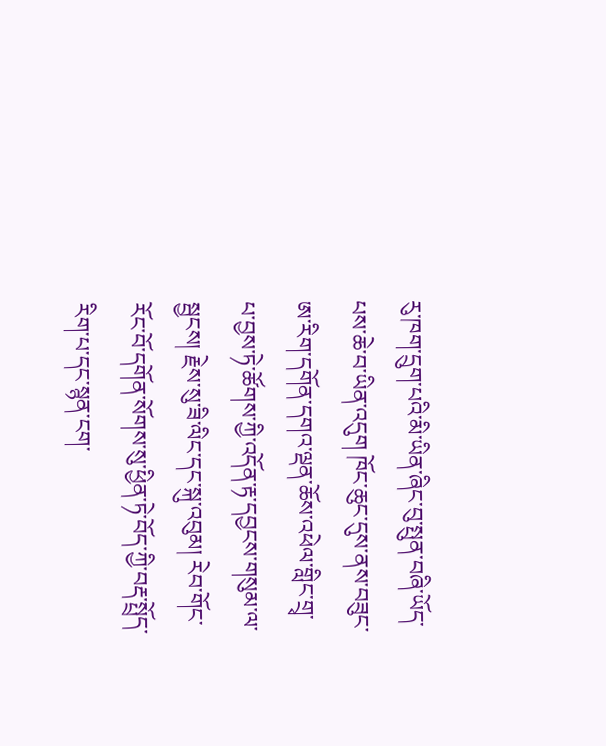རུ་ཁག་དྲུག་པའི་མི་ཡིན་ཞིང་བུ་སྤུན་བཞི་ཡོད་པས་ཆེ་བ་ཡིན་འདུག ཁོང་ཆུང་དུས་ནས་བཟུང་ཨ་རིག་དགོན་དགའ་ལྡན་ཆོས་འཕེལ་གླིང་གྲྭ་པ་བྱས་ཏེ་ཚོགས་ཀྱི་འདོན་རྟ་དབྱངས་གསུམ་ལ་སྦྱངས། རྗེས་སུ་ཟི་ལིང་དང་སྐུ་འབུམ། རེབ་གོང་རོང་བོ་དགོན་སོགས་སུ་ཕྱིན་ཏེ་བོད་ཀྱི་བརྡ་སྤྲོད་རིག་པ་དང་སྙན་ངག་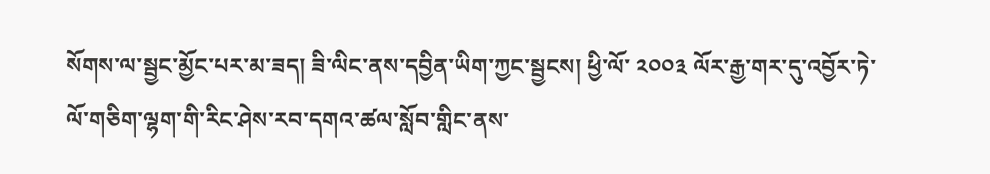སོགས་ལ་སྦྱང་མྱོང་པར་མ་ཟད། ཟི་ལིང་ནས་དབྱིན་ཡིག་ཀྱང་སྦྱངས། ཕྱི་ལོ་ ༢༠༠༣ ལོར་རྒྱ་གར་དུ་འབྱོར་ཏེ་ལོ་གཅིག་ལྷག་གི་རིང་ཤེས་རབ་དགའ་ཚལ་སློབ་གླིང་ནས་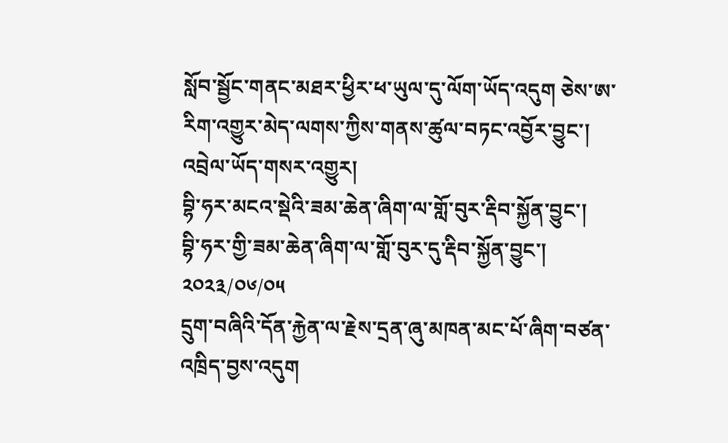སློབ་སྦྱོང་གནང་མཐར་ཕྱིར་ཕ་ཡུལ་དུ་ལོག་ཡོད་འདུག ཅེས་ཨ་རིག་འགྱུར་མེད་ལགས་ཀྱིས་གནས་ཚུལ་བཏང་འབྱོར་བྱུང་།
འབྲེལ་ཡོད་གསར་འགྱུར།
བྷི་ཧར་མངའ་སྡེའི་ཟམ་ཆེན་ཞིག་ལ་གློ་བུར་རྡིབ་སྐྱོན་བྱུང་།
བྷི་ཧར་གྱི་ཟམ་ཆེན་ཞིག་ལ་གློ་བུར་དུ་རྡིབ་སྐྱོན་བྱུང་།
༢༠༢༣/༠༦/༠༥
དྲུག་བཞིའི་དོན་རྐྱེན་ལ་རྗེས་དྲན་ཞུ་མཁན་མང་པོ་ཞིག་བཙན་འཁྲིད་བྱས་འདུག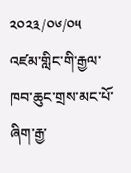༢༠༢༣/༠༦/༠༥
འཛམ་གླིང་གི་རྒྱལ་ཁབ་ཆུང་གྲས་མང་པོ་ཞིག་རྒྱ་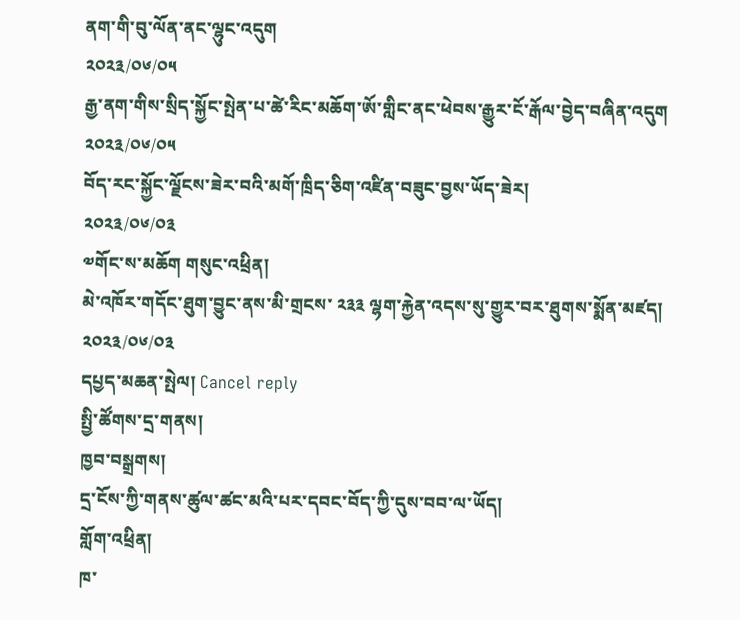ནག་གི་བུ་ལོན་ནང་ལྷུང་འདུག
༢༠༢༣/༠༦/༠༥
རྒྱ་ནག་གིས་སྲིད་སྐྱོང་སྤེན་པ་ཚེ་རིང་མཆོག་ཨོ་གླིང་ནང་ཕེབས་རྒྱུར་ངོ་རྒོལ་བྱེད་བཞིན་འདུག
༢༠༢༣/༠༦/༠༥
བོད་རང་སྐྱོང་ལྗོངས་ཟེར་བའི་མགོ་ཁྲིད་ཅིག་འཛིན་བཟུང་བྱས་ཡོད་ཟེར།
༢༠༢༣/༠༦/༠༣
༧གོང་ས་མཆོག གསུང་འཕྲིན།
མེ་འཁོར་གདོང་ཐུག་བྱུང་ནས་མི་གྲངས་ ༢༣༣ ལྷག་རྐྱེན་འདས་སུ་གྱུར་བར་ཐུགས་སྨོན་མཛད།
༢༠༢༣/༠༦/༠༣
དཔྱད་མཆན་སྤེལ། Cancel reply
སྤྱི་ཚོགས་དྲ་གནས།
ཁྱབ་བསྒྲགས།
དྲ་ངོས་ཀྱི་གནས་ཚུལ་ཚང་མའི་པར་དབང་བོད་ཀྱི་དུས་བབ་ལ་ཡོད།
གློག་འཕྲིན།
ཁ་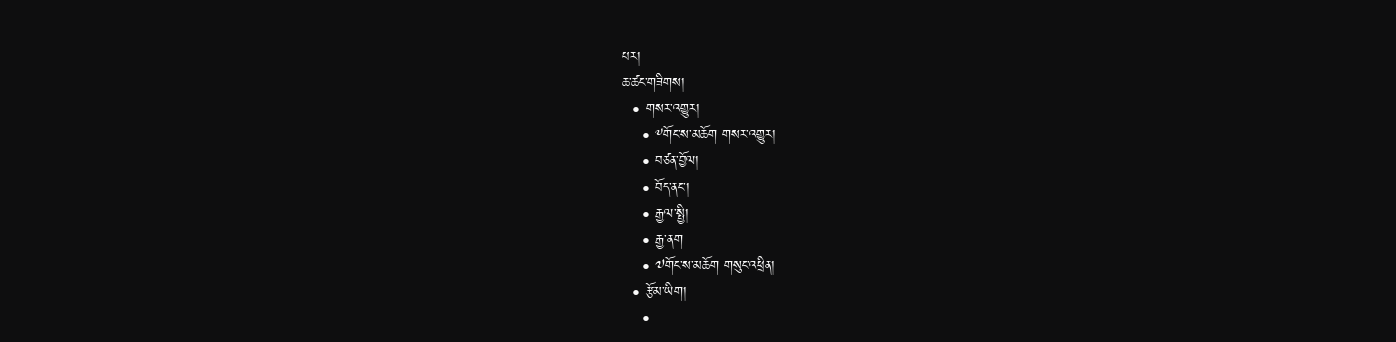པར།
ཆ་ཚང་གཟིགས།
  • གསར་འགྱུར།
    • ༸གོང་ས་མཆོག གསར་འགྱུར།
    • བཙན་བྱོལ།
    • བོད་ནང་།
    • རྒྱལ་སྤྱི།
    • རྒྱ་ནག
    • ༧གོང་ས་མཆོག གསུང་འཕྲིན།
  • རྩོམ་ཡིག།
    •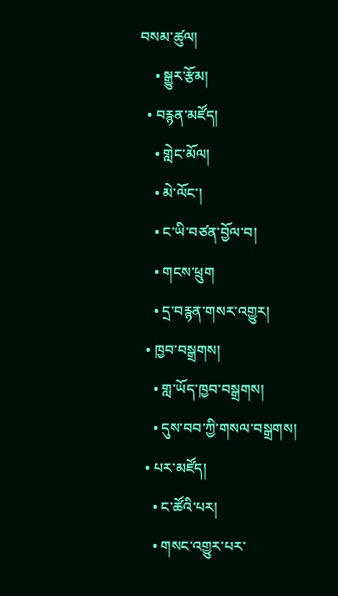བསམ་ཚུལ།
    • སྒྱུར་རྩོམ།
  • བརྙན་མཛོད།
    • གླེང་མོལ།
    • མེ་ལོང་།
    • ང་ཡི་བཙན་བྱོལ་བ།
    • གངས་ཕྲུག
    • དྲ་བརྙན་གསར་འགྱུར།
  • ཁྱབ་བསྒྲགས།
    • གླ་ཡོད་ཁྱབ་བསྒྲགས།
    • དུས་བབ་ཀྱི་གསལ་བསྒྲགས།
  • པར་མཛོད།
    • ང་ཚོའི་པར།
    • གསང་འགྱུར་པར་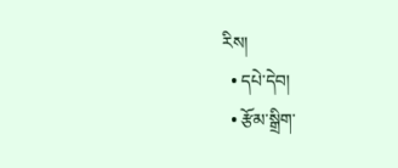རིས།
  • དཔེ་དེབ།
  • རྩོམ་སྒྲིག་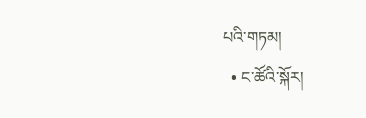པའི་གཏམ།
  • ང་ཚོའི་སྐོར།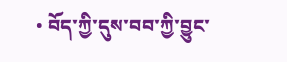• བོད་ཀྱི་དུས་བབ་ཀྱི་བྱུང་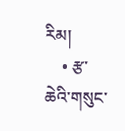རིམ།
    • རྩ་ཆེའི་གསུང་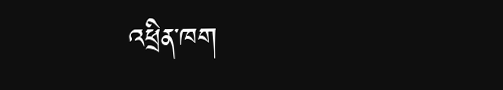འཕྲིན་ཁག